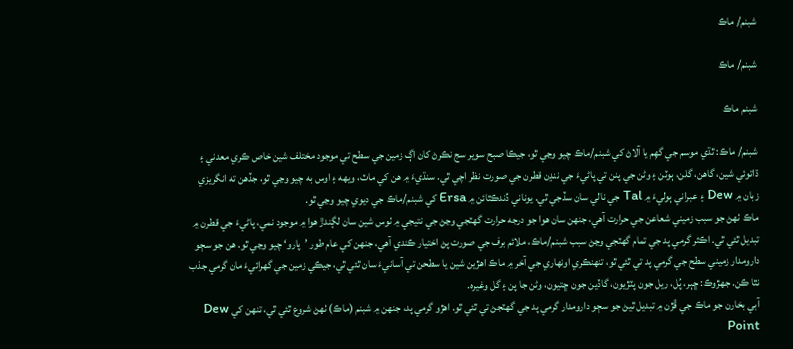شبنم/ ماڪ

شبنم/ ماڪ

شبنم ماڪ

شبنم/ ماڪ: ٿڌي موسم جي گهِم يا آلاڻ کي شبنم/ماڪ چيو وڃي ٿو، جيڪا صبح سوير سج نڪرڻ کان اڳ زمين جي سطح تي موجود مختلف شين خاص ڪري معدني ۽ ڌاتوئي شين، گاهن، گلن، ٻوٽن ۽ وڻن جي پنن تي پاڻيءَ جي ننڍن قطرن جي صورت نظر اچي ٿي. سنڌيءَ ۾ هن کي ماٽ، ويهه ۽ اوس به چيو وڃي ٿو، جڏهن ته انگريزي زبان ۾ Dew ۽ عبراني ٻوليءَ ۾ Tal جي نالي سان سڏجي ٿي. يوناني ڏندڪٿائن ۾ Ersa کي شبنم/ماڪ جي ديوي چيو وڃي ٿو.
ماڪ ٺهڻ جو سبب زميني شعاعن جي حرارت آهي، جنهن سان هوا جو درجه حرارت گهٽجي وڃڻ جي نتيجي ۾ ٺوس شين سان لڳندڙ هوا ۾ موجود نمي، پاڻيءَ جي قطرن ۾ تبديل ٿئي ٿي. اڪثر گرمي پد جي تمام گهٽجي وڃڻ سبب شبنم/ماڪ، ملائم برف جي صورت پڻ اختيار ڪندي آهي، جنهن کي عام طور ’پارو‘ چيو وڃي ٿو. هن جو سڄو دارومدار زميني سطح جي گرمي پد تي ٿئي ٿو، تنهنڪري اونهاري جي آخر ۾ ماڪ اهڙين شين يا سطحن تي آسانيءَ سان ٿئي ٿي، جيڪي زمين جي گهرائيءَ مان گرمي جذب نٿا ڪن. جهڙوڪ: ڇٻر، پُل، ريل جون پٽڙيون، گاڏين جون ڇتيون، وڻن جا پن ۽ گل وغيره.
آبي بخارن جو ماڪ جي ڦڙن ۾ تبديل ٿيڻ جو سڄو دارومدار گرمي پد جي گهٽجڻ تي ٿئي ٿو. اهڙو گرمي پد، جنهن ۾ شبنم (ماڪ) ٺهڻ شروع ٿئي ٿي، تنهن کي Dew Point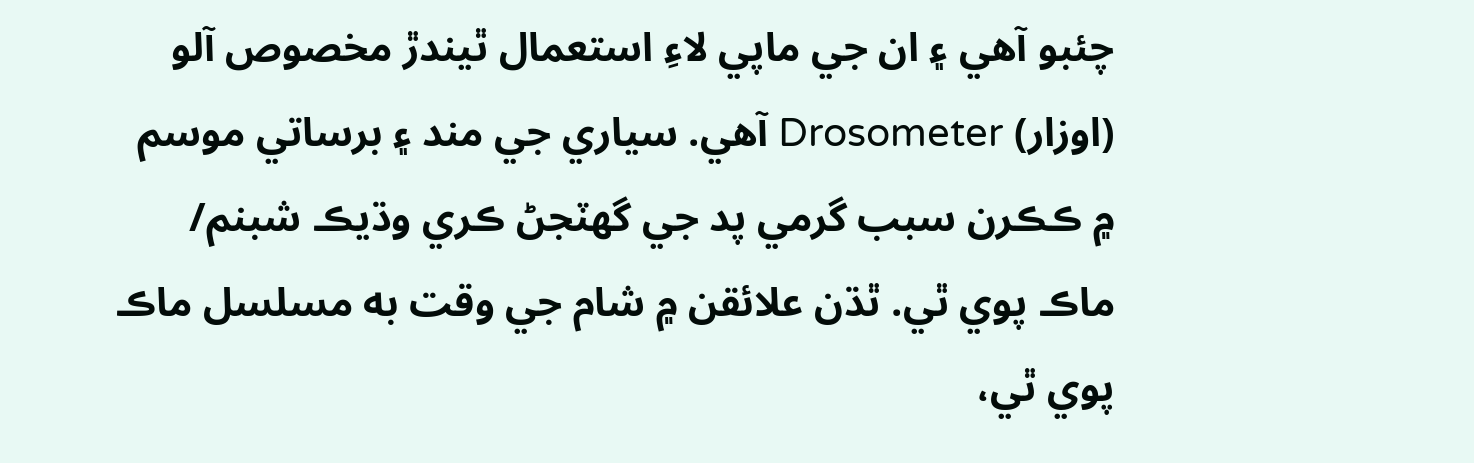چئبو آهي ۽ ان جي ماپي لاءِ استعمال ٿيندڙ مخصوص آلو (اوزار) Drosometer آهي. سياري جي مند ۽ برساتي موسم ۾ ڪڪرن سبب گرمي پد جي گهٽجڻ ڪري وڌيڪ شبنم/ ماڪ پوي ٿي. ٿڌن علائقن ۾ شام جي وقت به مسلسل ماڪ پوي ٿي،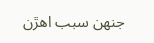جنهن سبب اهڙن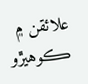علائقن ۾ ڪوهيڙو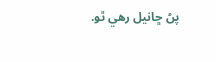پڻ ڇانيل رهي ٿو.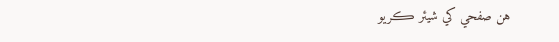هن صفحي کي شيئر ڪريو